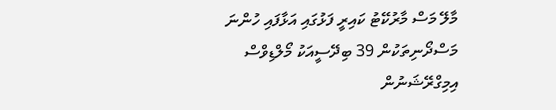މާލޭ މަސް މާރުކޭޓު ކައިރީ ފަޅުގައި އަޅާފައި ހުންނަ މަސްދޯނިތަކުން 39 ބިދޭސީއަކު މޯލްޑިވްސް އިމިގްރޭޝަނުން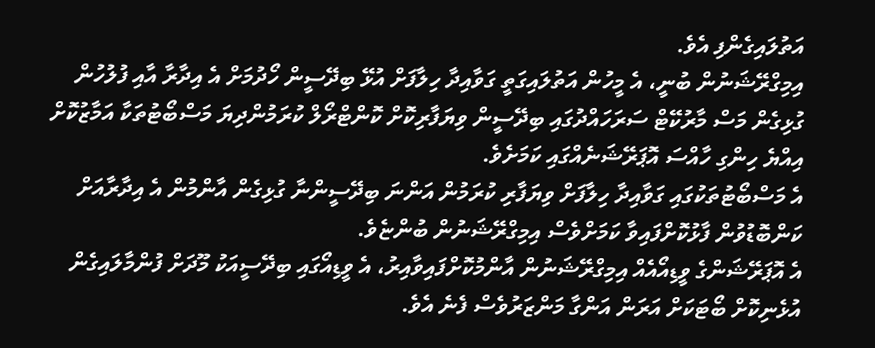އަތުލައިގެންފި އެވެ.
އިމިގްރޭޝަނުން ބުނީ، އެ މީހުން އަތުލައިގަތީ ގަވާއިދާ ހިލާފަށް އުޅޭ ބިދޭސީން ހޯދުމަށް އެ އިދާރާ އާއި ފުލުހުން ގުޅިގެން މަސް މާރުކޭޓް ސަރަހައްދުގައި ބިދޭސީން ވިޔަފާރިކޮށް ކޮންޓްރޯލް ކުރަމުންދިޔަ މަސްބޯޓުތަކާ އަމާޒުކޮށް އިއްޔެ ހިންގި ހާއްސަ އޮޕަރޭޝަނެއްގައި ކަމަށެވެ.
އެ މަސްބޯޓުތަކުގައި ގަވާއިދާ ހިލާފަށް ވިޔަފާރި ކުރަމުން އަންނަ ބިދޭސީންނާ ގުޅިގެން އާންމުން އެ އިދާރާއަށް ކަންބޮޑުވުން ފާޅުކޮށްފައިވާ ކަމަށްވެސް އިމިގްރޭޝަނުން ބުންޏެވެ.
އެ އޮޕަރޭޝަންގެ ވީޑިއޯއެއް އިމިގްރޭޝަނުން އާންމުކޮށްފައިވާއިރު، އެ ވީޑިއޯގައި ބިދޭސީއަކު މޫދަށް ފުންމާލައިގެން އުޅެނިކޮށް ބޯޓަކަށް އަރަން އަންގާ މަންޒަރުވެސް ފެނެ އެވެ.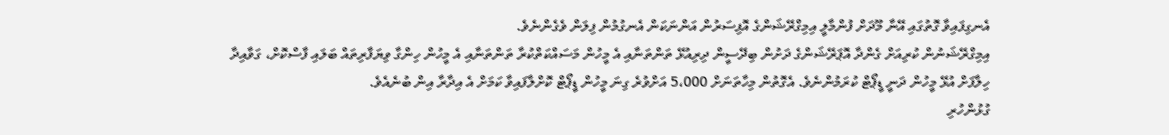އެނގިފައިވާ ގޮތުގައި އޭނާ މޫދަށް ފުންމާލީ އިމިގްރޭޝަންގެ އޮފިސަރުން އަންނަކަން އެނގުމުން ފިލަން ވެގެންނެވެ.
އިމިގްރޭޝަނުން ކުރިއަށް ގެންދާ އޮޕަރޭޝަންގެ ދަށުން ބިދޭސީން ދިރިއުޅޭ ތަންތަނާއި އެ މީހުން މަސައްކަތްކުރާ ތަންތަނާއި އެ މީހުން ހިންގާ ވިޔަފާރިތައް ބަލައި ފާސްކޮށް، ގަވާއިދާ ހިލާފަށް އުޅޭ މީހުން ދަނީ ޑީޕޯޓް ކުރަމުންނެވެ. އެގޮތުން މިހާތަނަށް 5،000 އަށްވުރެ ގިނަ މީހުން ޑީޕޯޓް ކޮށްލާފައިވާ ކަމަށް އެ އިދާރާ އިން ބުނެއެވެ.
ގުޅުންހުރި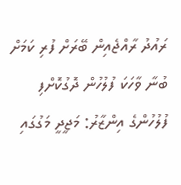ރައުދު ރާއްޖެއިން ބޭރަށް ފުރި ކަމަށް ބުނާ ވާހަކަ ފުލުހުން ދޮގުކޮށްފި
ފުލުހުންގެ އިންޒާރު: މަޖީދީ މަގުގައި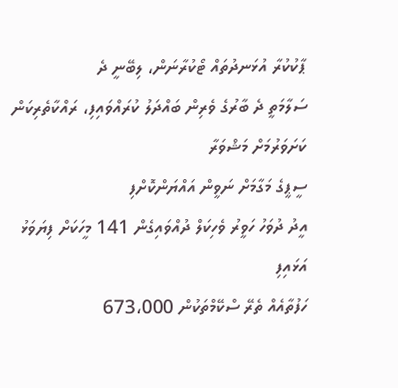ޕާކުކުރާ އުޅަނދުތައް ޓޯކުރާނަން، ލިބޭނީ ދެ
ސަލާމަތީ ދެ ބާރުގެ ވެރިން ބައްދަލު ކުރައްވައިފި، ރައްކާތެރިކަން ކަށަވަރުމަށް މަޝްވަރާ
ސީޕީގެ މަގާމަށް ނަވީން އައްޔަންކޮށްފި
އީދު ދުވަހު ހަވީރު ވެހިކަލް ދުއްވައިގެން 141 މީހަކަށް ފިޔަވަޅު އަޅައިފި
ހަފުތާއެއް ތެރޭ ސްކޭމްތަކުން 673،000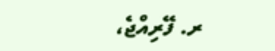ރ. ފޭރިއްޖެ،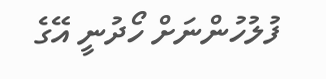ފުލުހުންނަށް ހޯދުނީ އޭގެ